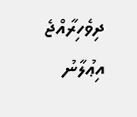ދިވެހިރާއްޖެ
އިޢުލާނު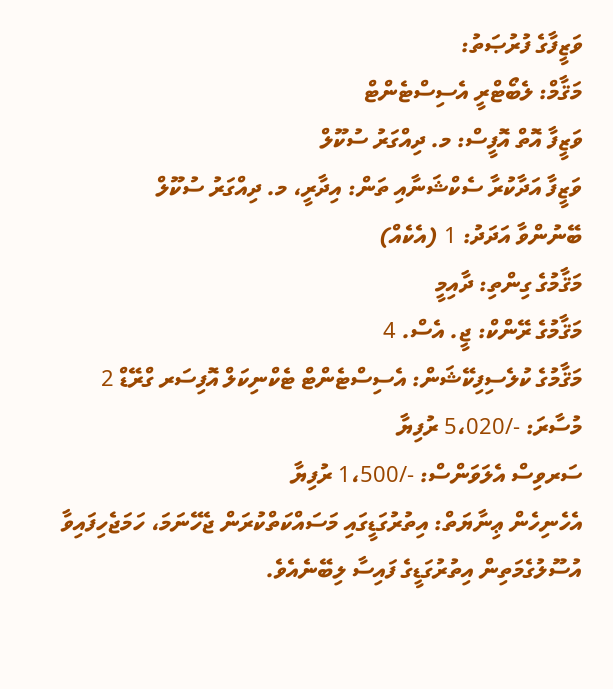ވަޒީފާގެ ފުރުޞަތު:
މަޤާމް: ލެބޯޓްރީ އެސިސްޓެންޓް
ވަޒީފާ އޮތް އޮފީސް: މ. ދިއްގަރު ސުކޫލް
ވަޒީފާ އަދާކުރާ ސެކްޝަނާއި ތަން: އިދާރީ، މ. ދިއްގަރު ސުކޫލް
ބޭނުންވާ އަދަދު: 1 (އެކެއް)
މަޤާމުގެ ގިންތި: ދާއިމީ
މަޤާމުގެ ރޭންކް: ޖީ. އެސް. 4
މަޤާމުގެ ކުލެސިފިކޭޝަން: އެސިސްޓެންޓް ޓެކްނިކަލް އޮފިސަރ ގްރޭޑް 2
މުސާރަ: -/5،020 ރުފިޔާ
ސަރވިސް އެލަވަންސް: -/1،500 ރުފިޔާ
އެހެނިހެން ޢިނާޔަތް: އިތުރުގަޑީގައި މަސައްކަތްކުރަން ޖެހޭނަމަ، ހަމަޖެހިފައިވާ އުސޫލުގެމަތިން އިތުރުގަޑީގެ ފައިސާ ލިބޭނެއެވެ.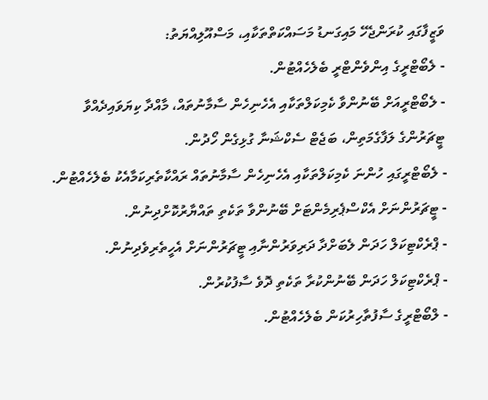ވަޒީފާގައި ކުރަންޖެހޭ މައިގަނޑު މަސައްކަތްތަކާއި، މަސްއޫލިއްޔަތު:
- ލެބޯޓްރީގެ އިންވެންޓްރީ ބެލެހެއްޓުން.
- ލެބޯޓްރީއަށް ބޭނުންވާ ކެމިކަލްތަކާއި އެހެނިހެން ސާމާނުތައް، މާއްދާ ކިޔަވައިދެއްވާ ޓީޗަރުންގެ ލަފާގެމަތިން، ބަޖެޓް ސެކްޝަނާ ގުޅިގެން ހޯދުން.
- ލެބޯޓްރީގައި ހުންނަ ކެމިކަލްތަކާއި އެހެނިހެން ސާމާނުތައް ރައްކާތެރިކަމާއެކު ބެލެހެއްޓުން.
- ޓީޗަރުންނަށް އެކްސްޕެރިމެންޓަށް ބޭނުންވާ ތަކެތި ތައްޔާރުކޮށްދިނުން.
- ޕްރެކްޓިކަލް ހަދަން ލެބަށްދާ ދަރިވަރުންނާއި ޓީޗަރުންނަށް އެހީތެރިވެދިނުން.
- ޕްރެކްޓިކަލް ހަދަން ބޭނުންކުރާ ތަކެތި ދޮވެ ސާފުކުރުން.
- ލްބޯޓްރީގެ ސާފުތާހިރުކަން ބެލެހެއްޓުން.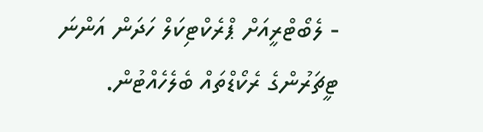- ލެބޯޓްރީއަށް ޕްރެކްޓިކަލް ހަދަން އަންނަ ޓީޗަރުންގެ ރެކޯޑްތައް ބެލެހެއްޓުން.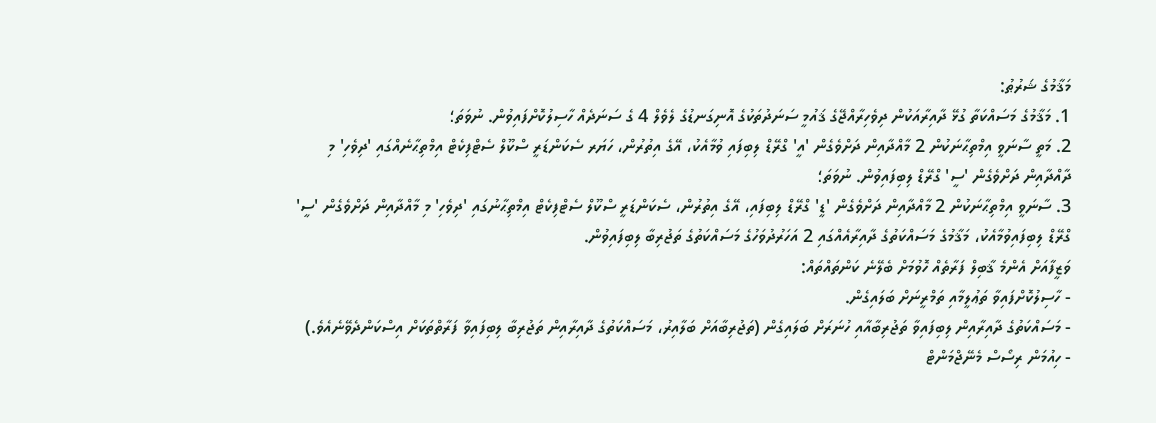މަޤާމުގެ ޝަރުޠު:
1. މަޤާމުގެ މަސައްކަތާ ގުޅޭ ދާއިރާއަކުން ދިވެހިރާއްޖޭގެ ޤައުމީ ސަނަދުތަކުގެ އޮނިގަނޑުގެ ލެވެލް 4 ގެ ސަނަދެއް ހާސިލުކޮށްފައިވުން. ނުވަތަ؛
2. މަތީ ސާނަވީ އިމްތިޙާނަކުން 2 މާއްދާއިން ދަށްވެގެން 'އީ' ގްރޭޑް ލިބިފައި ވުމާއެކު، އޭގެ އިތުރުން، ހަޔަރ ސެކަންޑަރީ ސްކޫލް ސެޓްފިކެޓް އިމްތިޙާނެއްގައި 'ދިވެހި' މި ދާއްދާއިން ދަށްވެގެން 'ސީ' ގްރޭޑް ލިބިފައިވުން. ނުވަތަ؛
3. ސާނަވީ އިމްތިޙާނަކުން 2 މާއްދާއިން ދަށްވެގެން 'ޑީ' ގްރޭޑް ލިބިފައި، އޭގެ އިތުރުން، ސެކަންޑަރީ ސްކޫލް ސެޓްފިކެޓް އިމްތިޙާނުގައި 'ދިވެހި' މި މާއްދާއިން ދަށްވެގެން 'ސީ' ގްރޭޑް ލިބިފައިވުމާއެކު، މަޤާމުގެ މަސައްކަތުގެ ދާއިރާއެއްގައި 2 އަހަރުދުވަހުގެ މަސައްކަތުގެ ތަޖުރިބާ ލިބިފައިވުން.
ވަޒީފާއަށް އެންމެ ޤާބިލް ފަރާތެއް ހޮވުމަށް ބެލޭނެ ކަންތައްތައް:
- ހާސިލުކޮށްފައިވާ ތަޢުލީމާއި ތަމްރީނަށް ބަލައިގެން.
- މަސައްކަތުގެ ދާއިރާއިން ލިބިފައިވާ ތަޖުރިބާއާއި ހުނަރަށް ބަލައިގެން (ތަޖުރިބާއަށް ބަލާއިރު، މަސައްކަތުގެ ދާއިރާއިން ތަޖުރިބާ ލިބިފައިވާ ފަރާތްތަކަށް އިސްކަންދެވޭނެއެވެ.)
- ހިއުމަން ރިސޯސް މެނޭޖްމަންޓް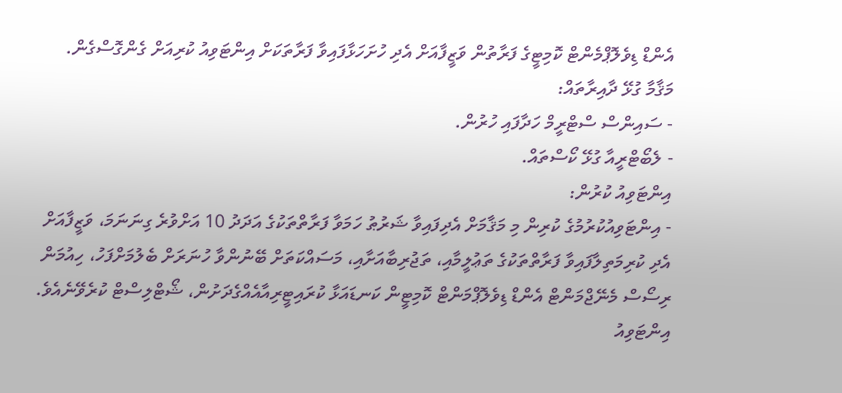އެންޑް ޑިވެލޮޕްމެންޓް ކޮމިޓީގެ ފަރާތުން ވަޒީފާއަށް އެދި ހުށަހަޅާފައިވާ ފަރާތަކަށް އިންޓަވިއު ކުރިއަށް ގެންގޮސްގެން.
މަޤާމާ ގުޅޭ ދާއިރާތައް:
- ސައިންސް ސްޓްރީމް ހަދާފައި ހުރުން.
- ލެބޯޓްރީއާ ގުޅޭ ކޯސްތައް.
އިންޓަވިއު ކުރުން:
- އިންޓަވިއުކުރުމުގެ ކުރިން މި މަޤާމަށް އެދިފައިވާ ޝަރުޠު ހަމަވާ ފަރާތްތަކުގެ އަދަދު 10 އަށްވުރެ ގިނަނަމަ، ވަޒީފާއަށް އެދި ކުރިމަތިލާފައިވާ ފަރާތްތަކުގެ ތަޢުލީމާއި، ތަޖުރިބާއަށާއި، މަސައްކަތަށް ބޭނުންވާ ހުނަރަށް ބެލުމަށްފަހު، ހިއުމަން ރިސޯސް މެނޭޖްމަންޓް އެންޑް ޑިވެލޮޕްމަންޓް ކޮމިޓީން ކަނޑައަޅާ ކުރައިޓީރިއާއެއްގެދަށުން، ޝޯޓްލިސްޓް ކުރެވޭނެއެވެ. އިންޓަވިއު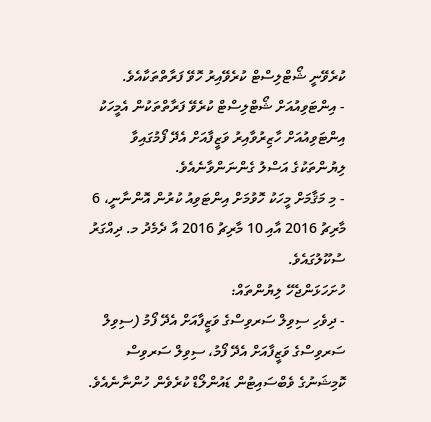ކުރެވޭނީ ޝޯޓްލިސްޓް ކުރެވޭއިރު ހޮވޭ ފަރާތްތަކާއެވެ.
- އިންޓަވިއުއަށް ޝޯޓްލިސްޓް ކުރެވޭ ފަރާތްތަކުން އެމީހަކު އިންޓަވިއުއަށް ހާޒިރުވާއިރު ވަޒީފާއަށް އެދޭ ފޯމުގައިވާ ލިޔުންތަކުގެ އަސްލު ގެންނަންވާނެއެވެ.
- މި މަޤާމަށް މީހަކު ހޮވުމަށް އިންޓަވިއު ކުރުން އޮންނާނީ، 6 މާރިޗު 2016 އާއި 10 މާރިޗު 2016 އާ ދެމެދު މ. ދިއްގަރު ސުކޫލުގައެވެ.
ހުށަހަޅަންޖެހޭ ލިޔުންތައް:
- ދިވެހި ސިވިލް ސަރވިސްގެ ވަޒީފާއަށް އެދޭ ފޯމު (ސިވިލް ސަރވިސްގެ ވަޒީފާއަށް އެދޭ ފޯމު، ސިވިލް ސަރވިސް ކޮމިޝަނުގެ ވެބްސައިޓުން ޑައުންލޯޑް ކުރެވެން ހުންނާނެއެވެ.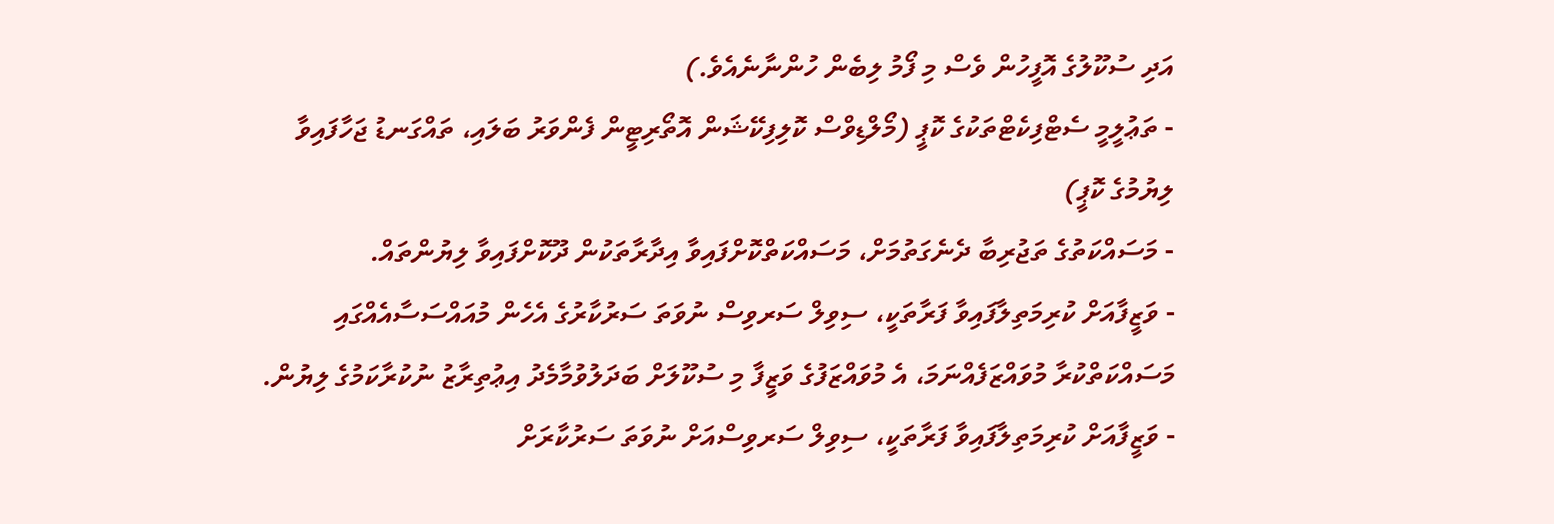އަދި ސުކޫލުގެ އޮފީހުން ވެސް މި ފޯމު ލިބެން ހުންނާނެއެވެ.)
- ތަޢުލީމީ ސެޓްފިކެޓްތަކުގެ ކޮޕީ (މޯލްޑިވްސް ކޮލިފިކޭޝަން އޮތޯރިޓީން ފެންވަރު ބަލައި، ތައްގަނޑު ޖަހާފައިވާ ލިޔުމުގެ ކޮޕީ)
- މަސައްކަތުގެ ތަޖުރިބާ ދެނެގަތުމަށް، މަސައްކަތްކޮށްފައިވާ އިދާރާތަކުން ދޫކޮށްފައިވާ ލިޔުންތައް.
- ވަޒީފާއަށް ކުރިމަތިލާފައިވާ ފަރާތަކީ، ސިވިލް ސަރވިސް ނުވަތަ ސަރުކާރުގެ އެހެން މުއައްސަސާއެއްގައި މަސައްކަތްކުރާ މުވައްޒަފެއްނަމަ، އެ މުވައްޒަފުގެ ވަޒީފާ މި ސުކޫލަށް ބަދަލުވުމާމެދު އިޢުތިރާޒު ނުކުރާކަމުގެ ލިޔުން.
- ވަޒީފާއަށް ކުރިމަތިލާފައިވާ ފަރާތަކީ، ސިވިލް ސަރވިސްއަށް ނުވަތަ ސަރުކާރަށް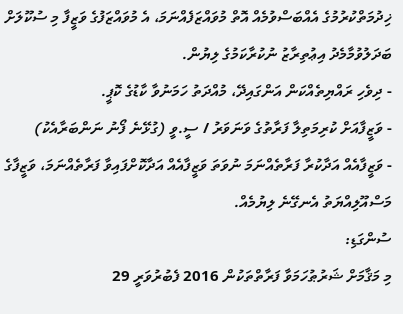ޚިދުމަތްކުރުމުގެ އެއްބަސްވުމެއް އޮތް މުވައްޒަފެއްނަމަ، އެ މުވައްޒަފުގެ ވަޒީފާ މި ސުކޫލަށް ބަދަލުވުމާމެދު އިޢުތިރާޒު ނުކުރާކަމުގެ ލިޔުން.
- ދިވެހި ރައްޔިތެއްކަން އަންގައިދޭ، މުއްދަތު ހަމަނުވާ ކާޑުގެ ކޮޕީ.
- ވަޒީފާއަށް ކުރިމަތިލާ ފަރާތުގެ ވަނަވަރު / ސީ.ވީ (ގުޅޭނެ ފޯނު ނަންބަރާއެކު)
- ވަޒީފާއެއް އަދާކުރާ ފަރާތެއްނަމަ ނުވަތަ ވަޒީފާއެއް އަދާކޮށްފައިވާ ފަރާތެއްނަމަ، ވަޒީފާގެ މަސްއޫލިއްޔަތު އެނގޭނެ ލިޔުމެއް.
ސުންގަޑި:
މި މަޤާމަށް ޝަރުޠުހަމަވާ ފަރާތްތަކުން 2016 ފެބުރުވަރީ 29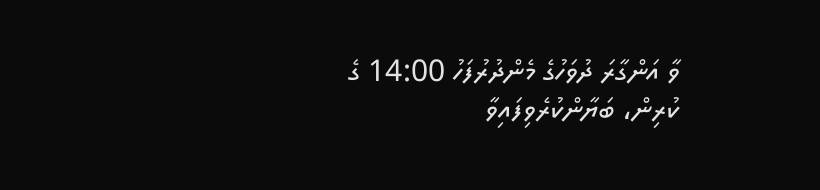ވާ އަންގާރަ ދުވަހުގެ މެންދުރުފަހު 14:00 ގެ ކުރިން، ބަޔާންކުރެވިފައިވާ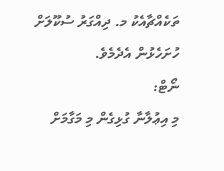ތަކެއްޗާއެކު މ. ދިއްގަރު ސުކޫލަށް ހުށަހެޅުން އެދެމެވެ.
ނޯޓް:
މި އިޢުލާނާ ގުޅިގެން މި މަގާމަށް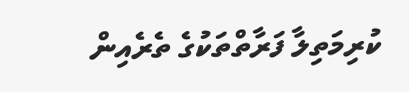ކުރިމަތިލާ ފަރާތްތަކުގެ ތެރެއިން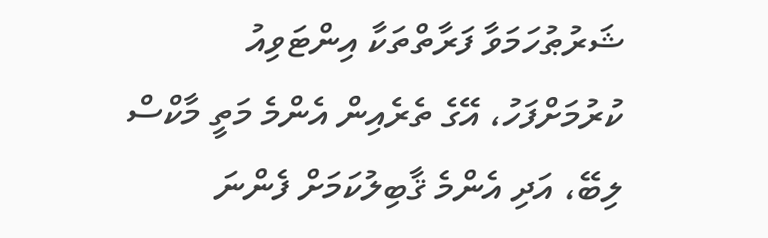ޝަރުޠުހަމަވާ ފަރާތްތަކާ އިންޓަވިއު ކުރުމަށްފަހު، އޭގެ ތެރެއިން އެންމެ މަތީ މާކްސް ލިބޭ، އަދި އެންމެ ޤާބިލުކަމަށް ފެންނަ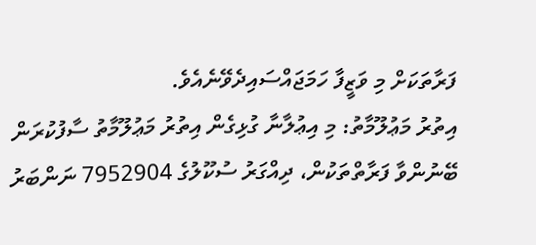ފަރާތަކަށް މި ވަޒީފާ ހަމަޖައްސައިދެވޭނެއެވެ.
އިތުރު މަޢުލޫމާތު: މި އިޢުލާނާ ގުޅިގެން އިތުރު މަޢުލޫމާތު ސާފުކުރަން ބޭނުންވާ ފަރާތްތަކުން، ދިއްގަރު ސުކޫލުގެ 7952904 ނަންބަރު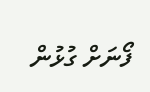ފޯނަށް ގުޅުން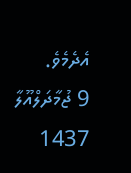އެދެމެވެ.
9 ޖުމާދަލްއޫލާ 1437